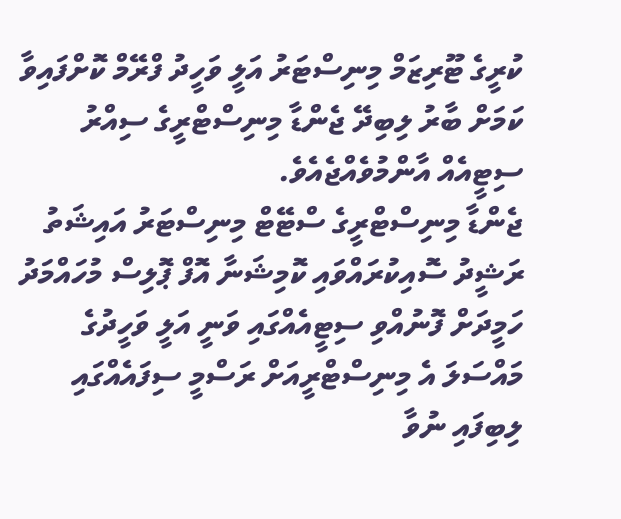ކުރީގެ ޓޫރިޒަމް މިނިސްޓަރު އަލީ ވަހީދު ފްރޭމް ކޮށްފައިވާ ކަމަށް ބާރު ލިބިދޭ ޖެންޑާ މިނިސްޓްރީގެ ސިއްރު ސިޓީއެއް އާންމުވެއްޖެއެވެ.
ޖެންޑާ މިނިސްޓްރީގެ ސްޓޭޓް މިނިސްޓަރު އައިޝަތު ރަޝީދު ސޮއިކުރައްވައި ކޮމިޝަނާ އޮފް ޕޮލިސް މުހައްމަދު ހަމީދަށް ފޮނުއްވި ސިޓީއެއްގައި ވަނީ އަލީ ވަހީދުގެ މައްސަލަ އެ މިނިސްޓްރީއަށް ރަސްމީ ސިފައެއްގައި ލިބިފައި ނުވާ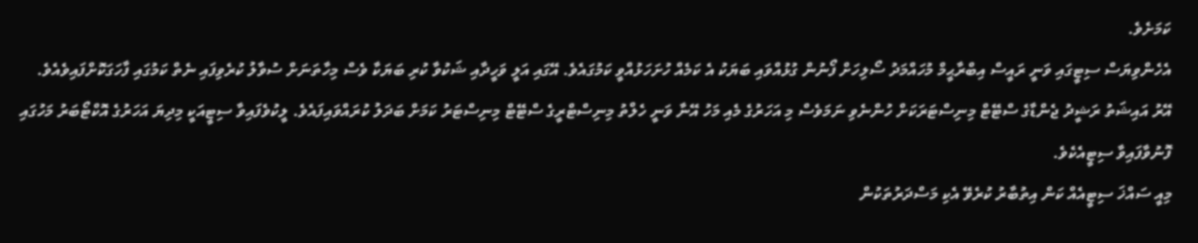ކަމަށެވެ.
އެހެންވިޔަސް ސިޓީގައި ވަނީ ރައީސް އިބްރާޙީމް މުހައްމަދު ސޯލިހަށް ފޯނުން ގުޅުއްވައި ބަޔަކު އެ ކަމެއް ހުށަހަޅުއްވީ ކަމުގައެވެ. އޭގައި އަލީ ވަހީދާއި ޝަކުވާ ކުރި ބަޔަކާ ވެސް މިހާތަނަށް ސުވާލު ކުރެވިފައި ނެތް ކަމުގައި ފާހަގަކޮށްފައިވެއެވެ.
އޭރު އައިޝަތު ރަޝީދު ޖެންޑާގެ ސްޓޭޓް މިނިސްޓަރަކަށް ހުންނެވި ނަމަވެސް މި އަހަރުގެ މެއި މަހު އޭނާ ވަނީ ހެލްތު މިނިސްޓްރީގެ ސްޓޭޓް މިނިސްޓަރު ކަމަށް ބަދަލު ކުރައްވައިފައެވެ. ލީކުވެފައިވާ ސިޓީއަކީ މިދިޔަ އަހަރުގެ އޮކްޓޯބަރު މަހުގައި ފޮނުވާފައިވާ ސިޓީއެކެވެ.
މިއީ ސައްޚަ ސިޓީއެއް ކަން އިތުބާރު ކުރެވޭ އެކި މަސްދަރުތަކުން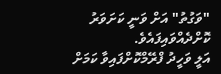"ވަގުތު" އަށް ވަނީ ކަށަވަރު ކޮށްދެއްވައިފައެވެ.
އަލީ ވަހީދު ފްރޭމްކޮށްފައިވާ ކަމަށް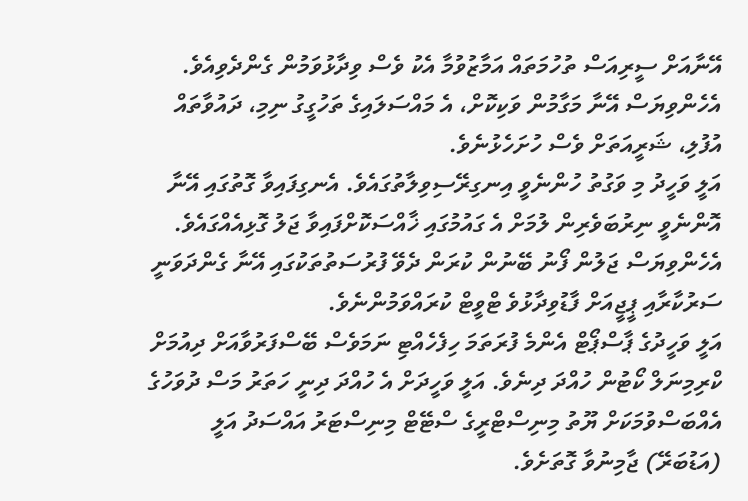އޭނާއަށް ސީރިއަސް ތުހުމަތައް އަމާޒުވުމާ އެކު ވެސް ވިދާޅުވަމުން ގެންދެވިއެވެ. އެހެންވިޔަސް އޭނާ މަގާމުން ވަކިކޮށް، އެ މައްސަލައިގެ ތަހުގީގު ނިމި، ދައުވާތައް އުފުލި، ޝަރީއަތަށް ވެސް ހުށަހެޅުނެވެ.
އަލީ ވަހީދު މި ވަގުތު ހުންނެވީ އިނގިރޭސިވިލާތުގައެވެ. އެނގިފައިވާ ގޮތުގައި އޭނާ އޮންނެވީ ނިރުބަވެރިން ލުމަށް އެ ގައުމުގައި ޚާއްސަކޮށްފައިވާ ޖަލު ގޮޅިއެއްގައެވެ. އެހެންވިޔަސް ޖަލުން ފޯނު ބޭނުން ކުރަން ދެވޭ ފުރުސަތުތަކުގައި އޭނާ ގެންދަވަނީ ސަރުކާރާއި ޕީޖީއަށް ފާޑުވިދާޅުވެ ޓްވީޓް ކުރައްވަމުންނެވެ.
އަލީ ވަހީދުގެ ޕާސްޕޯޓް އެންމެ ފުރަތަމަ ހިފެހެއްޓި ނަމަވެސް ބޭސްފަރުވާއަށް ދިއުމަށް ކްރިމިނަލް ކޯޓުން ހުއްދަ ދިނެވެ. އަލީ ވަހީދަށް އެ ހުއްދަ ދިނީ ހަތަރު މަސް ދުވަހުގެ އެއްބަސްވުމަކަށް ޔޫތު މިނިސްޓްރީގެ ސްޓޭޓް މިނިސްޓަރު އައްސަދު އަލީ (އަޑުބަރޭ) ޖާމިނުވާ ގޮތަށެވެ.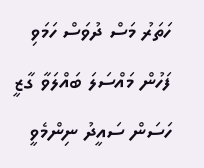ހަތަރު މަސް ދުވަސް ހަމަވި ފަހުން މައްސަލަ ބައްލަވާ ގާޒީ ހަސަން ސައީދު ނިންމެވީ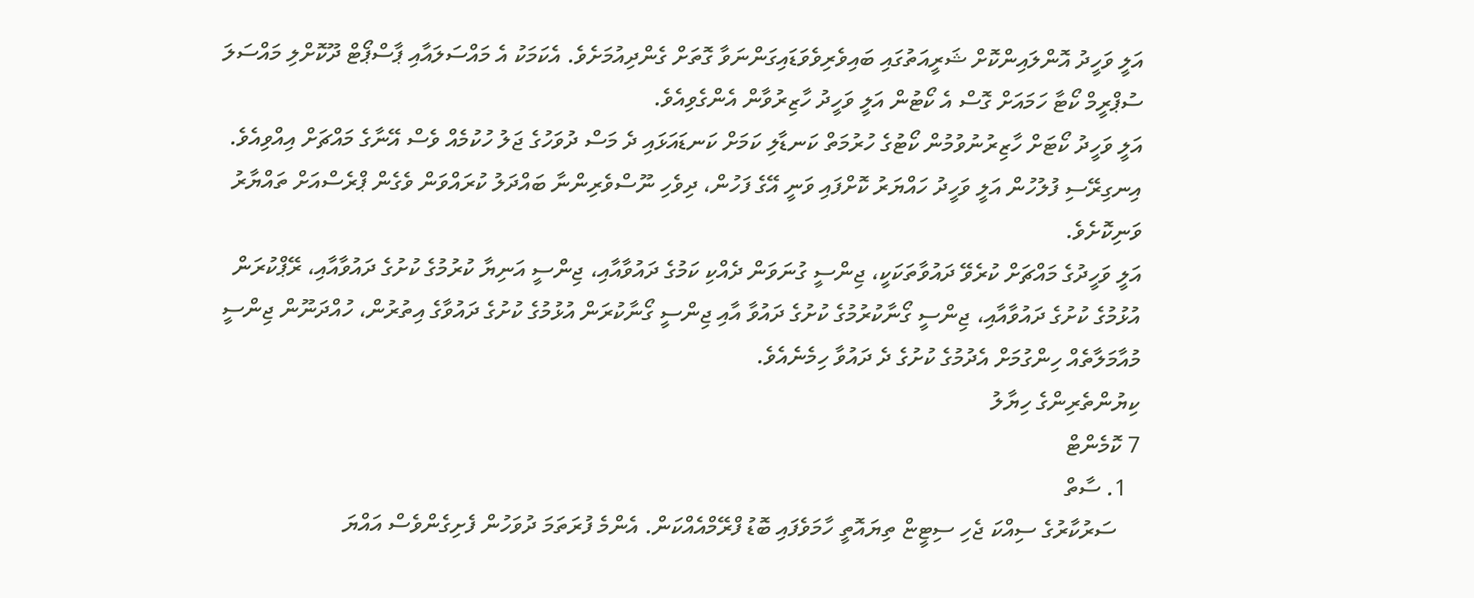އަލީ ވަހީދު އޮންލައިންކޮށް ޝަރީއަތުގައި ބައިވެރިވެވަޑައިގަންނަވާ ގޮތަށް ގެންދިއުމަށެވެ. އެކަމަކު އެ މައްސަލައާއި ޕާސްޕޯޓް ދޫކޮށްލި މައްސަލަ ސުޕްރީމް ކޯޓާ ހަމައަށް ގޮސް އެ ކޯޓުން އަލީ ވަހީދު ހާޒިރުވާން އެންގެވިއެވެ.
އަލީ ވަހީދު ކޯޓަށް ހާޒިރުނުވުމުން ކޯޓުގެ ހުރުމަތް ކަނޑާލި ކަމަށް ކަނޑައަޅައި ދެ މަސް ދުވަހުގެ ޖަލު ހުކުމެއް ވެސް އޭނާގެ މައްޗަށް އިއްވިއެވެ. އިނގިރޭސި ފުލުހުން އަލީ ވަހީދު ހައްޔަރު ކޮށްފައި ވަނީ އޭގެ ފަހުން، ދިވެހި ނޫސްވެރިންނާ ބައްދަލު ކުރައްވަން ވެގެން ޕްރެސްއަށް ތައްޔާރު ވަނިކޮށެވެ.
އަލީ ވަހީދުގެ މައްޗަށް ކުރެވޭ ދައުވާތަކަކީ، ޖިންސީ ގުނަވަން ދެއްކި ކަމުގެ ދައުވާއާއި، ޖިންސީ އަނިޔާ ކުރުމުގެ ކުށުގެ ދައުވާއާއި، ރޭޕްކުރަން އުޅުމުގެ ކުށުގެ ދައުވާއާއި، ޖިންސީ ގޯނާކުރުމުގެ ކުށުގެ ދައުވާ އާއި ޖިންސީ ގޯނާކުރަން އުޅުމުގެ ކުށުގެ ދައުވާގެ އިތުރުން، ހުއްދަނޫން ޖިންސީ މުއާމަލާތެއް ހިންގުމަށް އެދުމުގެ ކުށުގެ ދެ ދައުވާ ހިމެނެއެވެ.
ކިޔުންތެރިންގެ ހިޔާލު
7 ކޮމެންޓް
  1. ސާތް
    ސަރުކާރުގެ ސިއްކަ ޖެހި ސިޓީޏް ތިޔައޮތީ ހާމަވެފައި ބޮޑު ފްރޭމްއެއްކަން. އެންމެ ފުރަތަމަ ދުވަހުން ފެށިގެންވެސް އައްޔަ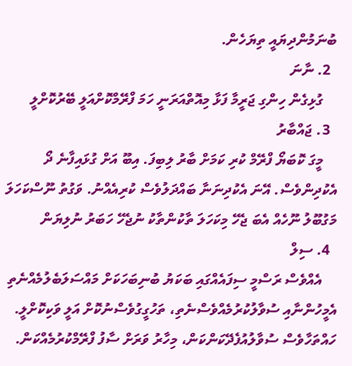ބުނަމުންދިޔައީ ތިޔަހެން.
  2. ނާނަ
    ގުޅިގެން ހިންގި ޖަރީމާ ފަޅާ މިއޮތްއަރަނީ ހަމަ ފްރޭމްކޮށްއަލީ ބޭރުކޮށްލީ
  3. ޖައްބާރު
    މީގަ ކޮބަޔޯ ފްރޭމް ކުރި ކަމަށް ބާރު ލިބިފަ. އިބޫ އަށް ގުޅައިފާނެ ދޯ އެކުދިންވެސް. އޭނަ އެކުދިނަނާ ބައްދަލުވެސް ކުރިއެއްނު. ވަގުތު ނޫސްކަހަލަ މަގުބޫލު ނޫހެއް އެބަ ޖެހޭ މިކަހަލަ ތާކުންތާކު ނުޖެހޭ ހަބަރު ނުލިޔަން
  4. ސިލް
    އެއްވެސް ރަސްމީ ސިފައެއްގައި ބަކަޔު ބުނިބަހަކަށް މައްސަލަބެލުމެއްނެތި އެމީހުންނާއި ސުވާލުކުރުމެއްވެސްނެތި، ތަހުގީގުވެސްނުކޮށް އަލީ ވަކިކޮށްލީ. ހައްތަހާވެސް ސުވާލުއުފެދޭކަންކަން، މިހާރު ވަރަށް ސާފު ފްރޭމްކުރުމެއްކަން.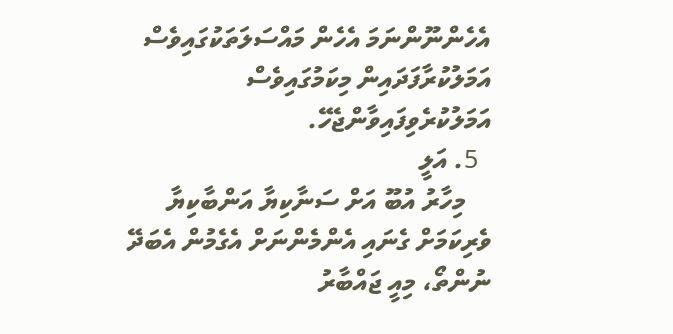އެހެންނޫންނަމަ އެހެން މައްސަލަތަކުގައިވެސް އަމަލުކުރާފަދައިން މިކަމުގައިވެސް އަމަލުކުރެވިފައިވާންޖެހޭ.
  5. އަލީ
    މިހާރު އުބޫ އަށް ސަނާކިޔާ އަންބާކިޔާ ވެރިކަމަށް ގެނައި އެންމެންނަށް އެގެމުން އެބަދޭ ނުންތޯ، މިއީ ޖައްބާރު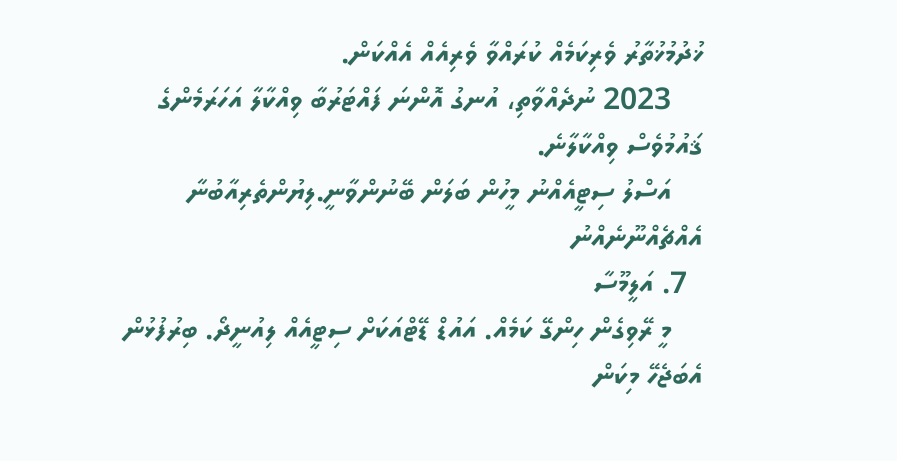ޚުދުމުޚުތާރު ވެރިކަމެއް ކުރައްވާ ވެރިއެއް އެއްކަން.
    2023 ނުދެއްވާތި، އުނގު އޮންނަ ފައްޓަރުބާ ވިއްކާލާ އަހަރަމެންގެ ޤައުމުވެސް ވިއްކާލާނެ.
    އަސްލު ސިޓީއެއްނު މީހުން ބަލަން ބޭނުންވާނީ.ލިޔުންތެރިއާބުނާ އެއްޗެއްނޫނެއްނު
  7. އަލީމޫސާ
    މީ ރޭވިގެން ހިންގޭ ކަމެއް. އައުޑް ޑޭޓްއަކަށް ސިޓީއެއް ލިއުނީދޯ. ބިރުފުޅުން އެބަޖެހޭ މިކަން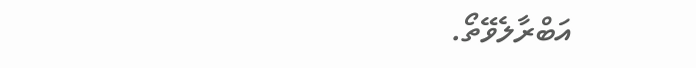އަބްރާލެވޭތޯ.